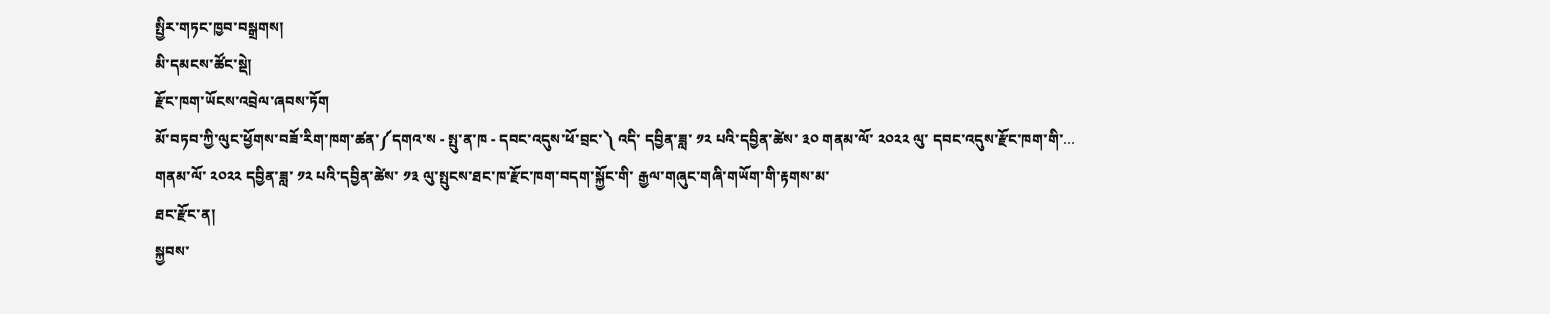སྤྱིར་གཏང་ཁྱབ་བསྒྲགས།
མི་དམངས་ཚོང་སྡེ།
རྫོང་ཁག་ཡོངས་འབྲེལ་ཞབས་ཏོག
མོ་བཏབ་ཀྱི་ལུང་ཕྱོགས་བཟོ་རིག་ཁག་ཚན་༼དགའ་ས - སྤུ་ན་ཁ - དབང་འདུས་ཕོ་བྲང་༽ འདི་ དབྱིན་ཟླ་ ༡༢ པའི་དབྱིན་ཚེས་ ༣༠ གནམ་ལོ་ ༢༠༢༢ ལུ་ དབང་འདུས་རྫོང་ཁག་གི་…
གནམ་ལོ་ ༢༠༢༢ དབྱིན་ཟླ་ ༡༢ པའི་དབྱིན་ཚེས་ ༡༣ ལུ་སྤུངས་ཐང་ཁ་རྫོང་ཁག་བདག་སྐྱོང་གི་ རྒྱལ་གཞུང་གཞི་གཡོག་གི་རྟགས་མ་
ཐང་རྫོང་ན།
སྐྱབས་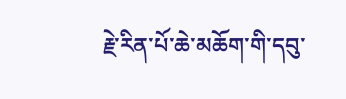རྗེ་རིན་པོ་ཆེ་མཆོག་གི་དབུ་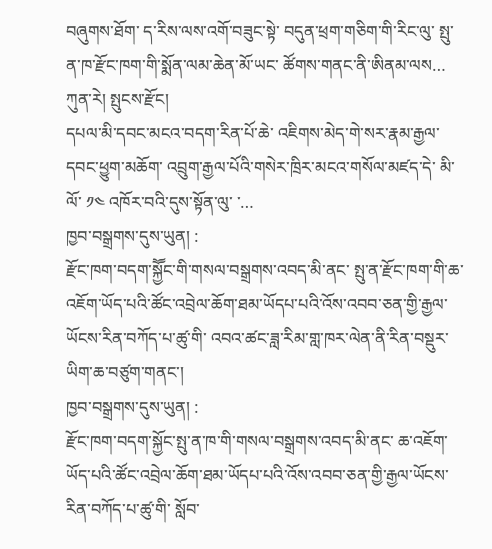བཞུགས་ཐོག་ ད་རིས་ལས་འགོ་བཟུང་སྟེ་ བདུན་ཕྲག་གཅིག་གི་རིང་ལུ་ སྤུ་ན་ཁ་རྫོང་ཁག་གི་སྨོན་ལམ་ཆེན་མོ་ཡང་ ཚོགས་གནང་ནི་ཨིནམ་ལས…
ཀུན་རེ། སྤུངས་རྫོང།
དཔལ་མི་དབང་མངའ་བདག་རིན་པོ་ཆེ་ འཇིགས་མེད་གེ་སར་རྣམ་རྒྱལ་དབང་ཕྱུག་མཆོག་ འབྲུག་རྒྱལ་པོའི་གསེར་ཁྲིར་མངའ་གསོལ་མཛད་དེ་ མི་ལོ་ ༡༤ འཁོར་བའི་དུས་སྟོན་ལུ་ ་…
ཁྱབ་བསྒྲགས་དུས་ཡུན། :
རྫོང་ཁག་བདག་སྐྱཽང་གི་གསལ་བསྒྲགས་འབད་མི་ནང་ སྤུ་ན་རྫོང་ཁག་གི་ཆ་འཇོག་ཡོད་པའི་ཚོང་འབྲེལ་ཆོག་ཐམ་ཡོདཔ་པའི་འོས་འབབ་ཅན་གྱི་རྒྱལ་ཡོངས་རིན་བཀོད་པ་ཚུ་གི་ འབའ་ཚང་ཟླ་རིམ་གླ་ཁར་ལེན་ནི་རིན་བསྡུར་ཡིག་ཆ་བཙུག་གནང་།
ཁྱབ་བསྒྲགས་དུས་ཡུན། :
རྫོང་ཁག་བདག་སྐྱོང་སྤུ་ན་ཁ་གི་གསལ་བསྒྲགས་འབད་མི་ནང་ ཆ་འཇོག་ཡོད་པའི་ཚོང་འབྲེལ་ཆོག་ཐམ་ཡོདཔ་པའི་འོས་འབབ་ཅན་གྱི་རྒྱལ་ཡོངས་རིན་བཀོད་པ་ཚུ་གི་ སློབ་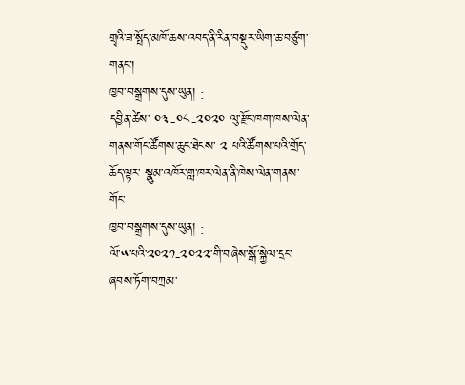གྲྭའི་ཟ་སྤོད་མཁོ་ཆས་འབད་ནི་རིན་བསྡུར་ཡིག་ཆ་བཙུག་གནང་།
ཁྱབ་བསྒྲགས་དུས་ཡུན། :
དབྱིན་ཚེས་ ༠༣-༠༨-༢༠༢༠ ལུ་རྫོང་ཁག་ཁས་ལེན་གནས་གོང་ཚོགས་ཆུང་ཐེངས་ ༢ པའི་ཚོགས་པའི་གྲོད་ཆོད་ལྟར་ སྣུམ་འཁོར་གླ་ཁར་ལེན་ནི་ཁེས་ལེན་གནས་གོང་
ཁྱབ་བསྒྲགས་དུས་ཡུན། :
ལོ་༥་པའི་༢༠༢༡-༢༠༢༢་གི་བཞེས་སྒོ་སྐྱེལ་དྲང་ཞབས་ཏོག་བཀྲམ་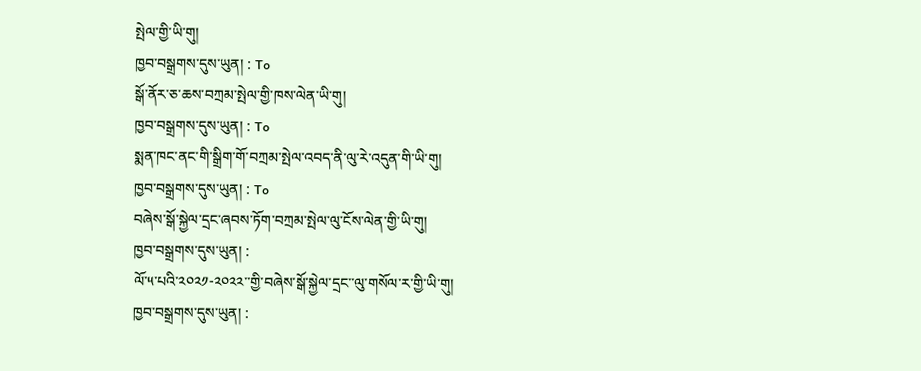སྤེལ་གྱི་ཡི་གུ།
ཁྱབ་བསྒྲགས་དུས་ཡུན། : To
སྒོ་ནོར་ཅ་ཆས་བཀྲམ་སྤེལ་གྱི་ཁས་ལེན་ཡི་གུ།
ཁྱབ་བསྒྲགས་དུས་ཡུན། : To
སྨན་ཁང་ནང་གི་སྒྲིག་གོ་བཀྲམ་སྤེལ་འབད་ནི་ལུ་རེ་འདུན་གི་ཡི་གུ།
ཁྱབ་བསྒྲགས་དུས་ཡུན། : To
བཞེས་སྒོ་སྐྱེལ་དྲང་ཞབས་ཏོག་བཀྲམ་སྤེལ་ལུ་ངོས་ལེན་གྱི་ཡི་གུ།
ཁྱབ་བསྒྲགས་དུས་ཡུན། :
ལོ་༥་པའི་༢༠༢༡-༢༠༢༢་་གྱི་བཞེས་སྒོ་སྐྱེལ་དྲང་་ལུ་གསོལ་ར་གྱི་ཡི་གུ།
ཁྱབ་བསྒྲགས་དུས་ཡུན། :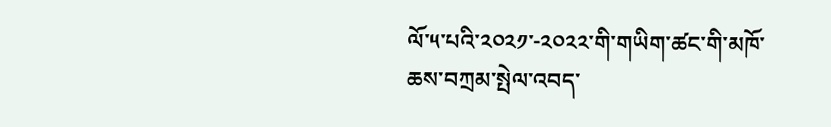ལོ་༥་པའི་༢༠༢༡་-༢༠༢༢་གི་གཡིག་ཚང་གི་མཁོ་ཆས་བཀྲམ་སྤེལ་འབད་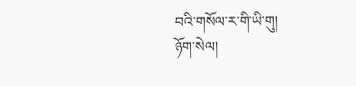བའི་གསོལ་ར་གི་ཡི་གུ།
ཉོག་སེལ།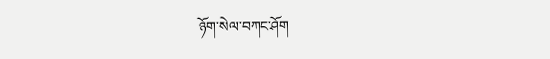ཉོག་སེལ་བཀང་ཤོག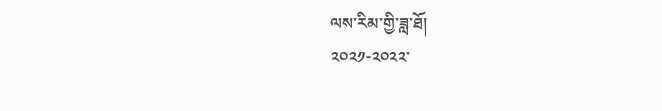ལས་རིམ་གྱི་ཟླ་ཐོ།
༢༠༢༡-༢༠༢༢་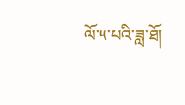ལོ་༥་པའི་ཟླ་ཐོ།